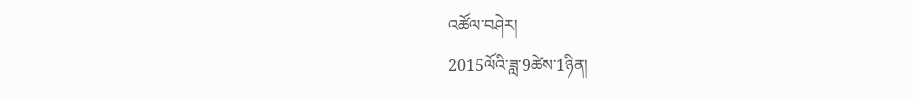འཚོལ་བཤེར།
2015ལོའི་ཟླ་9ཚེས་1ཉིན།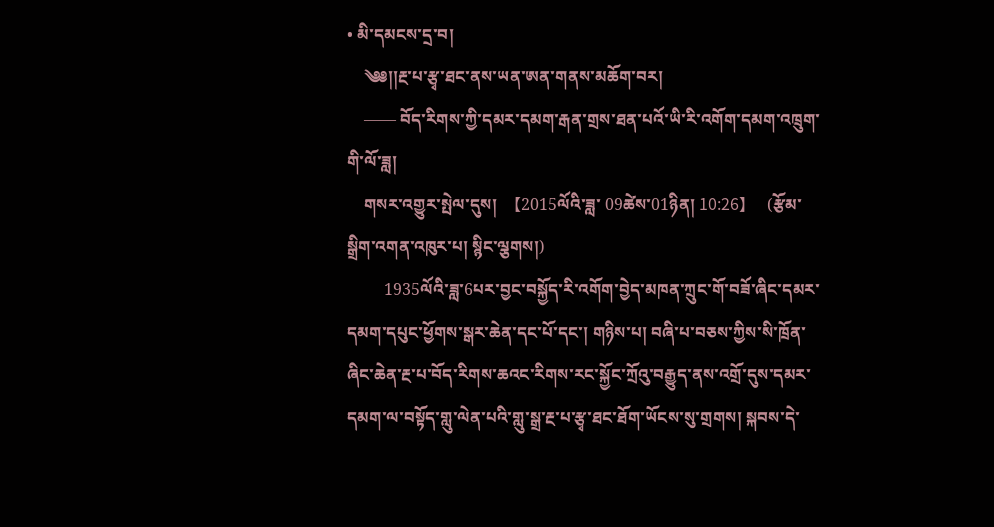• མི་དམངས་དྲ་བ།
    ༄༅།།རྔ་པ་རྩྭ་ཐང་ནས་ཡན་ཨན་གནས་མཆོག་བར།
    —— བོད་རིགས་ཀྱི་དམར་དམག་རྒན་གྲས་ཐན་པའོ་ཡི་རི་འགོག་དམག་འཁྲུག་གི་ལོ་ཟླ།
    གསར་འགྱུར་སྤེལ་དུས།  【2015ལོའི་ཟླ་ 09ཚེས་01ཉིན། 10:26】   (རྩོམ་སྒྲིག་འགན་འཁུར་པ། སྙིང་ལྕགས།)
         1935ལོའི་ཟླ་6པར་བྱང་བསྐྱོད་རི་འགོག་བྱེད་མཁན་ཀྲུང་གོ་བཟོ་ཞིང་དམར་དམག་དཔུང་ཕྱོགས་སྒར་ཆེན་དང་པོ་དང་། གཉིས་པ། བཞི་པ་བཅས་ཀྱིས་སི་ཁྲོན་ཞིང་ཆེན་རྔ་པ་བོད་རིགས་ཆའང་རིགས་རང་སྐྱོང་ཀྲོའུ་བརྒྱུད་ནས་འགྲོ་དུས་དམར་དམག་ལ་བསྟོད་གླུ་ལེན་པའི་གླུ་སྒྲ་རྔ་པ་རྩྭ་ཐང་ཐོག་ཡོངས་སུ་གྲགས། སྐབས་དེ་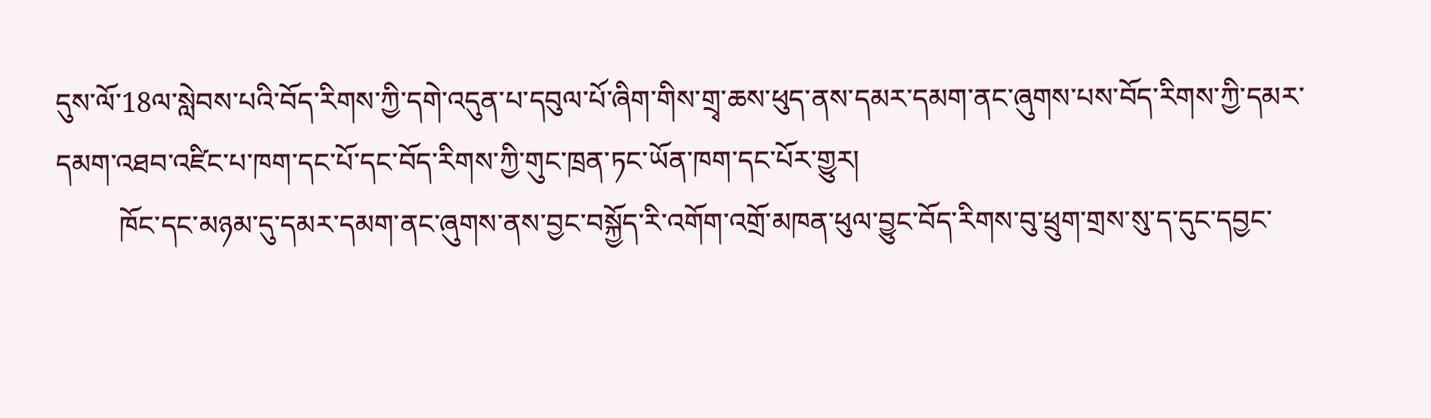དུས་ལོ་18ལ་སླེབས་པའི་བོད་རིགས་ཀྱི་དགེ་འདུན་པ་དབུལ་པོ་ཞིག་གིས་གྲྭ་ཆས་ཕུད་ནས་དམར་དམག་ནང་ཞུགས་པས་བོད་རིགས་ཀྱི་དམར་དམག་འཐབ་འཛིང་པ་ཁག་དང་པོ་དང་བོད་རིགས་ཀྱི་གུང་ཁྲན་ཏང་ཡོན་ཁག་དང་པོར་གྱུར།
         ཁོང་དང་མཉམ་དུ་དམར་དམག་ནང་ཞུགས་ནས་བྱང་བསྐྱོད་རི་འགོག་འགྲོ་མཁན་ཕུལ་བྱུང་བོད་རིགས་བུ་ཕྲུག་གྲས་སུ་ད་དུང་དབྱང་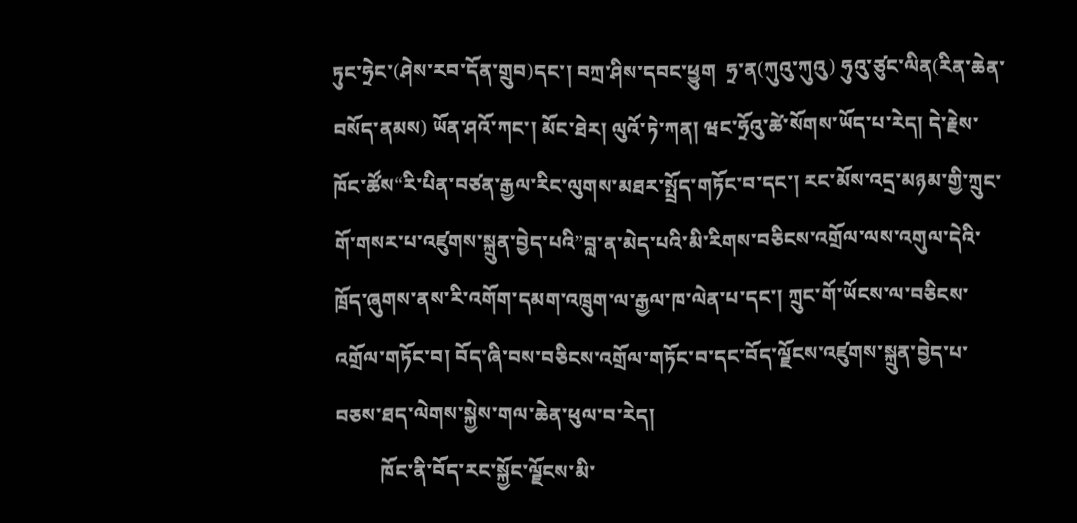ཏུང་ཧྲེང་(ཤེས་རབ་དོན་གྲུབ)དང་། བཀྲ་ཤིས་དབང་ཕྱུག  ཧྲ་ན(ཀུའུ་ཀུའུ) ཧུའུ་ཙུང་ལིན(རིན་ཆེན་བསོད་ནམས) ཡོན་ཤའོ་ཀང་། མོང་ཐེར། ལུའོ་ཏེ་ཀན། ཝང་ཧྲོའུ་ཚེ་སོགས་ཡོད་པ་རེད། དེ་རྗེས་ཁོང་ཚོས“རི་པིན་བཙན་རྒྱལ་རིང་ལུགས་མཐར་སྤྲོད་གཏོང་བ་དང་། རང་མོས་འདྲ་མཉམ་གྱི་ཀྲུང་གོ་གསར་པ་འཛུགས་སྐྲུན་བྱེད་པའི”བླ་ན་མེད་པའི་མི་རིགས་བཅིངས་འགྲོལ་ལས་འགུལ་དེའི་ཁྲོད་ཞུགས་ནས་རི་འགོག་དམག་འཁྲུག་ལ་རྒྱལ་ཁ་ལེན་པ་དང་། ཀྲུང་གོ་ཡོངས་ལ་བཅིངས་འགྲོལ་གཏོང་བ། བོད་ཞི་བས་བཅིངས་འགྲོལ་གཏོང་བ་དང་བོད་ལྗོངས་འཛུགས་སྐྲུན་བྱེད་པ་བཅས་ཐད་ལེགས་སྐྱེས་གལ་ཆེན་ཕུལ་བ་རེད།
         ཁོང་ནི་བོད་རང་སྐྱོང་ལྗོངས་མི་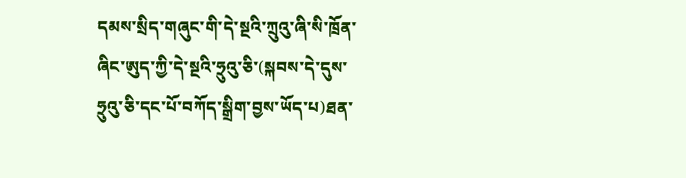དམས་སྲིད་གཞུང་གི་དེ་སྔའི་ཀྲུའུ་ཞི་སི་ཁྲོན་ཞིང་ཨུད་ཀྱི་དེ་སྔའི་ཧྲུའུ་ཅི་(སྐབས་དེ་དུས་ཧྲུའུ་ཅི་དང་པོ་བཀོད་སྒྲིག་བྱས་ཡོད་པ)ཐན་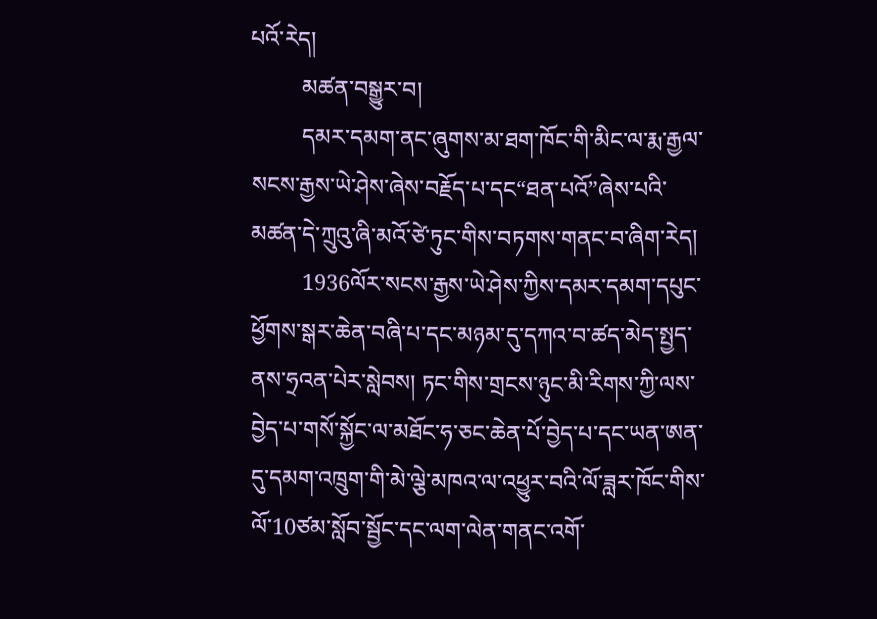པའོ་རེད།
         མཚན་བསྒྱུར་བ།
         དམར་དམག་ནང་ཞུགས་མ་ཐག་ཁོང་གི་མིང་ལ་རྨ་རྒྱལ་སངས་རྒྱས་ཡེ་ཤེས་ཞེས་བརྗོད་པ་དང“ཐན་པའོ”ཞེས་པའི་མཚན་དེ་ཀྲུའུ་ཞི་མའོ་ཙེ་ཏུང་གིས་བཏགས་གནང་བ་ཞིག་རེད།
         1936ལོར་སངས་རྒྱས་ཡེ་ཤེས་ཀྱིས་དམར་དམག་དཔུང་ཕྱོགས་སྒར་ཆེན་བཞི་པ་དང་མཉམ་དུ་དཀའ་བ་ཚད་མེད་སྤྱད་ནས་ཧྲའན་པེར་སླེབས། ཏང་གིས་གྲངས་ཉུང་མི་རིགས་ཀྱི་ལས་བྱེད་པ་གསོ་སྐྱོང་ལ་མཐོང་ཧ་ཅང་ཆེན་པོ་བྱེད་པ་དང་ཡན་ཨན་དུ་དམག་འཁྲུག་གི་མེ་ལྕེ་མཁའ་ལ་འཕྱུར་བའི་ལོ་ཟླར་ཁོང་གིས་ལོ་10ཙམ་སློབ་སྦྱོང་དང་ལག་ལེན་གནང་འགོ་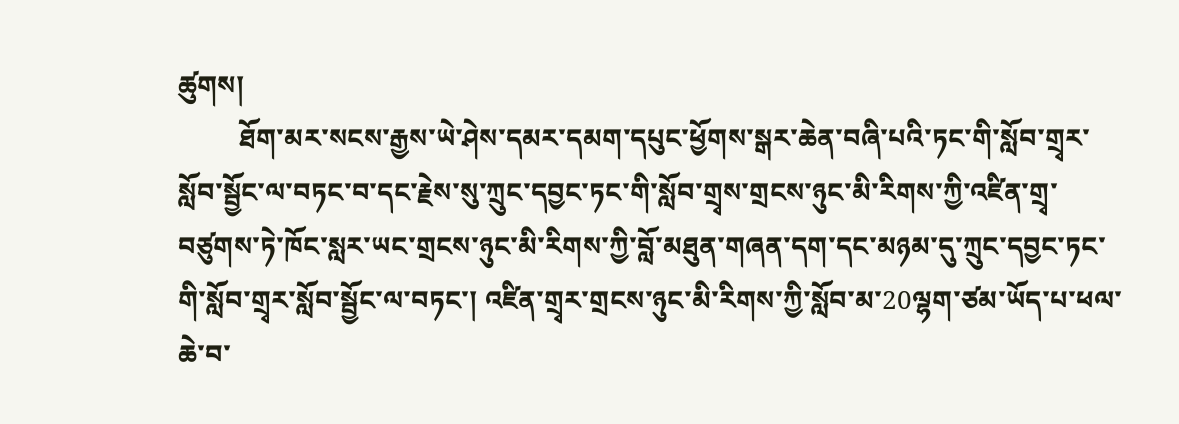ཚུགས།
         ཐོག་མར་སངས་རྒྱས་ཡེ་ཤེས་དམར་དམག་དཔུང་ཕྱོགས་སྒར་ཆེན་བཞི་པའི་ཏང་གི་སློབ་གྲྭར་སློབ་སྦྱོང་ལ་བཏང་བ་དང་རྗེས་སུ་ཀྲུང་དབྱང་ཏང་གི་སློབ་གྲྭས་གྲངས་ཉུང་མི་རིགས་ཀྱི་འཛིན་གྲྭ་བཙུགས་ཏེ་ཁོང་སླར་ཡང་གྲངས་ཉུང་མི་རིགས་ཀྱི་བློ་མཐུན་གཞན་དག་དང་མཉམ་དུ་ཀྲུང་དབྱང་ཏང་གི་སློབ་གྲྭར་སློབ་སྦྱོང་ལ་བཏང་། འཛིན་གྲྭར་གྲངས་ཉུང་མི་རིགས་ཀྱི་སློབ་མ་20ལྷག་ཙམ་ཡོད་པ་ཕལ་ཆེ་བ་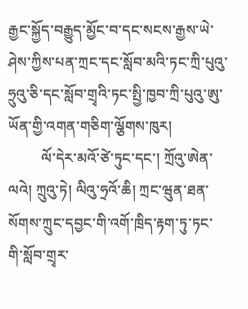རྒྱང་སྐྱོད་བརྒྱུད་མྱོང་བ་དང་སངས་རྒྱས་ཡེ་ཤེས་ཀྱིས་པན་ཀྲང་དང་སློབ་མའི་ཏང་ཀྲི་པུའུ་ཧྲུའུ་ཅི་དང་སློབ་གྲྭའི་ཏང་སྤྱི་ཁྱབ་ཀྲི་པུའུ་ཨུ་ཡོན་གྱི་འགན་གཅིག་ལྕོགས་ཁུར།
         ལོ་དེར་མའོ་ཙེ་ཏུང་དང་། ཀྲོའུ་ཨེན་ལའེ། ཀྲུའུ་ཏེ། ལིའུ་ཧྲའོ་ཆི། ཀྲང་ཝུན་ཐན་སོགས་ཀྲུང་དབྱང་གི་འགོ་ཁྲིད་རྟག་ཏུ་ཏང་གི་སློབ་གྲྭར་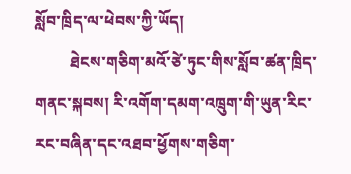སློབ་ཁྲིད་ལ་ཕེབས་ཀྱི་ཡོད།
         ཐེངས་གཅིག་མའོ་ཙེ་ཏུང་གིས་སློབ་ཚན་ཁྲིད་གནང་སྐབས། རི་འགོག་དམག་འཁྲུག་གི་ཡུན་རིང་རང་བཞིན་དང་འཐབ་ཕྱོགས་གཅིག་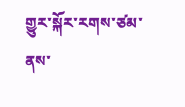གྱུར་སྐོར་རགས་ཙམ་ནས་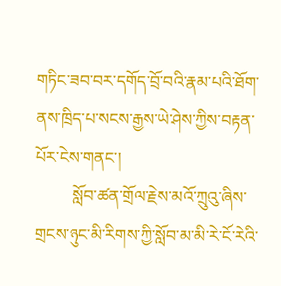གཏིང་ཟབ་བར་དགོད་བྲོ་བའི་རྣམ་པའི་ཐོག་ནས་ཁྲིད་པ་སངས་རྒྱས་ཡེ་ཤེས་ཀྱིས་བརྟན་པོར་ངེས་གནང་།
         སློབ་ཚན་གྲོལ་རྗེས་མའོ་ཀྲུའུ་ཞིས་གྲངས་ཉུང་མི་རིགས་ཀྱི་སློབ་མ་མི་རེ་ངོ་རེའི་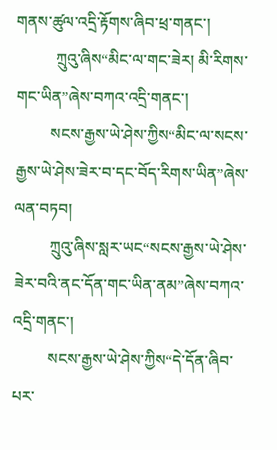གནས་ཚུལ་འདྲི་རྟོགས་ཞིབ་ཕྲ་གནང་།
          ཀྲུའུ་ཞིས“མིང་ལ་གང་ཟེར། མི་རིགས་གང་ཡིན”ཞེས་བཀའ་འདྲི་གནང་།
         སངས་རྒྱས་ཡེ་ཤེས་ཀྱིས“མིང་ལ་སངས་རྒྱས་ཡེ་ཤེས་ཟེར་བ་དང་བོད་རིགས་ཡིན”ཞེས་ལན་བཏབ།
         ཀྲུའུ་ཞིས་སླར་ཡང“སངས་རྒྱས་ཡེ་ཤེས་ཟེར་བའི་ནང་དོན་གང་ཡིན་ནམ”ཞེས་བཀའ་འདྲི་གནང་།
         སངས་རྒྱས་ཡེ་ཤེས་ཀྱིས“དེ་དོན་ཞིབ་པར་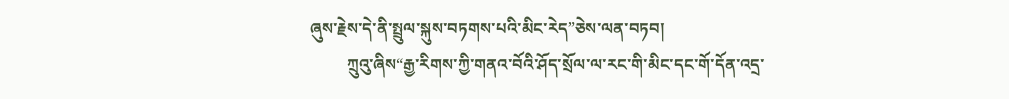ཞུས་རྗེས་དེ་ནི་སྤྲུལ་སྐུས་བཏགས་པའི་མིང་རེད”ཅེས་ལན་བཏབ།
         ཀྲུའུ་ཞིས“རྒྱ་རིགས་ཀྱི་གནའ་བོའི་ཤོད་སྲོལ་ལ་རང་གི་མིང་དང་གོ་དོན་འདྲ་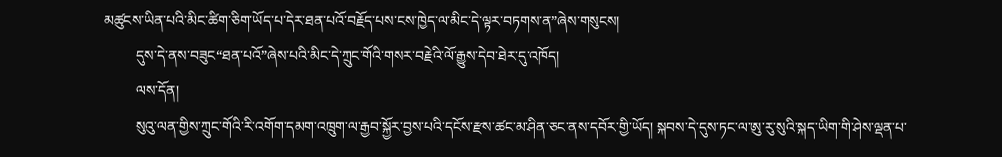མཚུངས་ཡིན་པའི་མིང་ཚིག་ཅིག་ཡོད་པ་དེར་ཐན་པའོ་བརྗོད་པས་ངས་ཁྱེད་ལ་མིང་དེ་ལྟར་བཏགས་ན”ཞེས་གསུངས།
         དུས་དེ་ནས་བཟུང“ཐན་པའོ”ཞེས་པའི་མིང་དེ་ཀྲུང་གོའི་གསར་བརྗེའི་ལོ་རྒྱུས་དེབ་ཐེར་དུ་འཁོད།
         ལས་དོན།
         སུའུ་ལན་གྱིས་ཀྲུང་གོའི་རི་འགོག་དམག་འཁྲུག་ལ་རྒྱབ་སྐྱོར་བྱས་པའི་དངོས་རྫས་ཚང་མ་ཤིན་ཅང་ནས་དབོར་གྱི་ཡོད། སྐབས་དེ་དུས་ཏང་ལ་ཨུ་རུ་སུའི་སྐད་ཡིག་གི་ཤེས་ལྡན་པ་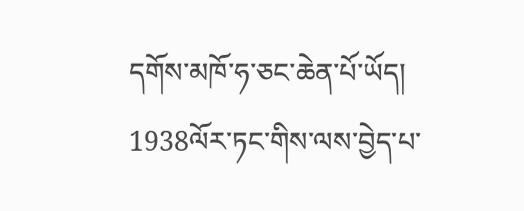དགོས་མཁོ་ཧ་ཅང་ཆེན་པོ་ཡོད། 1938ལོར་ཏང་གིས་ལས་བྱེད་པ་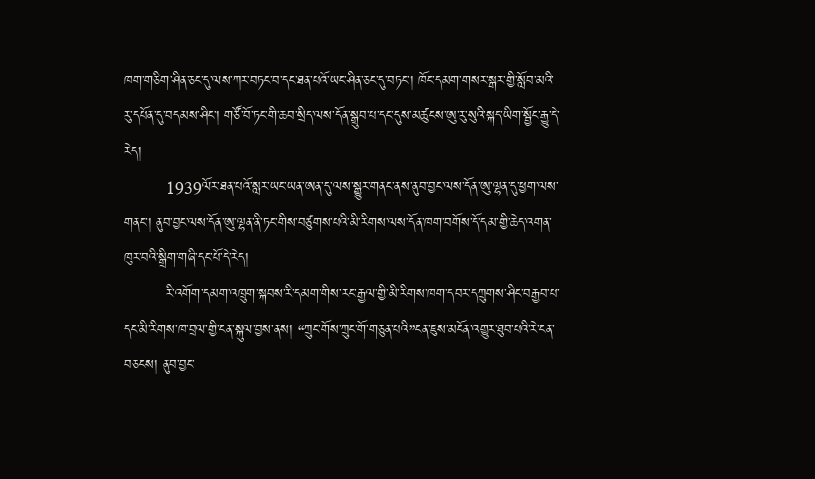ཁག་གཅིག་ཤིན་ཅང་དུ་ལས་ཀར་བཏང་བ་དང་ཐན་པའོ་ཡང་ཤིན་ཅང་དུ་བཏང་། ཁོང་དམག་གསར་སྒར་གྱི་སློབ་མའི་རུ་དཔོན་དུ་བདམས་ཤིང་། གཙོ་བོ་ཏང་གི་ཆབ་སྲིད་ལས་དོན་སྒྲུབ་པ་དང་དུས་མཚུངས་ཨུ་རུ་སུའི་སྐད་ཡིག་སྦྱོང་རྒྱུ་དེ་རེད།
         1939ལོར་ཐན་པའོ་སླར་ཡང་ཡན་ཨན་དུ་ལས་སྒྱུར་གནང་ནས་ནུབ་བྱང་ལས་དོན་ཨུ་ལྷན་དུ་ཕྱག་ལས་གནང་། ནུབ་བྱང་ལས་དོན་ཨུ་ལྷན་ནི་ཏང་གིས་བཙུགས་པའི་མི་རིགས་ལས་དོན་ཁག་བགོས་དོ་དམ་གྱི་ཆེད་འགན་ཁུར་བའི་སྒྲིག་གཞི་དང་པོ་དེ་རེད།
         རི་འགོག་དམག་འཁྲུག་སྐབས་རི་དམག་གིས་རང་རྒྱལ་གྱི་མི་རིགས་ཁག་དབར་དཀྲུགས་ཤིང་བརྒྱབ་པ་དང་མི་རིགས་ཁ་བྲལ་གྱི་ངན་སྐུལ་བྱས་ནས། “ཀྲུང་གོས་ཀྲུང་གོ་གཅུན་པའི”ངན་ཇུས་མངོན་འགྱུར་ཐུབ་པའི་རེ་ངན་བཅངས། ནུབ་བྱང་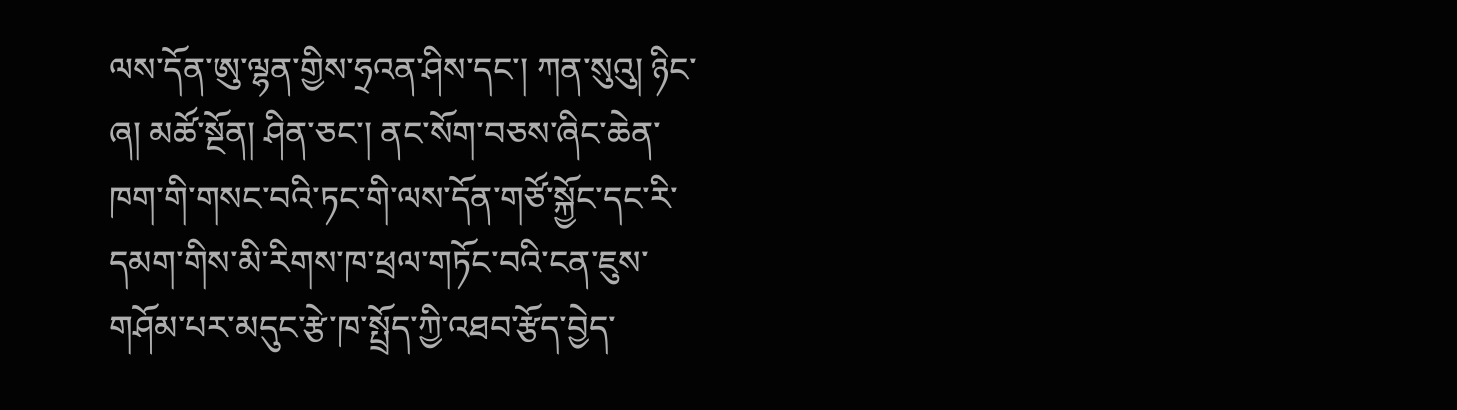ལས་དོན་ཨུ་ལྷན་གྱིས་ཧྲའན་ཤིས་དང་། ཀན་སུའུ། ཉིང་ཞ། མཚོ་སྔོན། ཤིན་ཅང་། ནང་སོག་བཅས་ཞིང་ཆེན་ཁག་གི་གསང་བའི་ཏང་གི་ལས་དོན་གཙོ་སྐྱོང་དང་རི་དམག་གིས་མི་རིགས་ཁ་ཕྲལ་གཏོང་བའི་ངན་ཇུས་གཤོམ་པར་མདུང་རྩེ་ཁ་སྤྲོད་ཀྱི་འཐབ་རྩོད་བྱེད་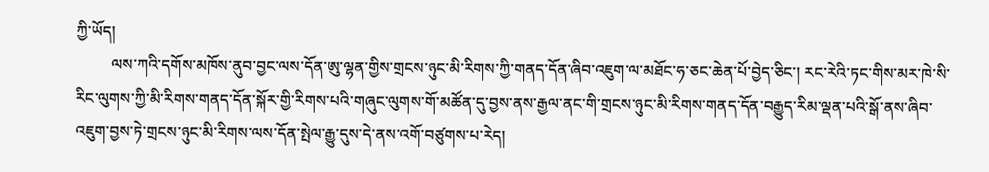ཀྱི་ཡོད།
         ལས་ཀའི་དགོས་མཁོས་ནུབ་བྱང་ལས་དོན་ཨུ་ལྷན་གྱིས་གྲངས་ཉུང་མི་རིགས་ཀྱི་གནད་དོན་ཞིབ་འཇུག་ལ་མཐོང་ཧ་ཅང་ཆེན་པོ་བྱེད་ཅིང་། རང་རེའི་ཏང་གིས་མར་ཁེ་སི་རིང་ལུགས་ཀྱི་མི་རིགས་གནད་དོན་སྐོར་གྱི་རིགས་པའི་གཞུང་ལུགས་གོ་མཚོན་དུ་བྱས་ནས་རྒྱལ་ནང་གི་གྲངས་ཉུང་མི་རིགས་གནད་དོན་བརྒྱུད་རིམ་ལྡན་པའི་སྒོ་ནས་ཞིབ་འཇུག་བྱས་ཏེ་གྲངས་ཉུང་མི་རིགས་ལས་དོན་སྤེལ་རྒྱུ་དུས་དེ་ནས་འགོ་བཙུགས་པ་རེད།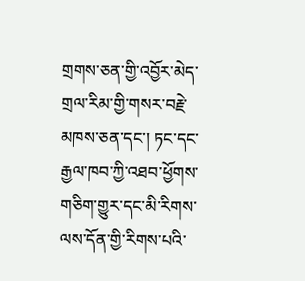གྲགས་ཅན་གྱི་འབྱོར་མེད་གྲལ་རིམ་གྱི་གསར་བརྗེ་མཁས་ཅན་དང་། ཏང་དང་རྒྱལ་ཁབ་ཀྱི་འཐབ་ཕྱོགས་གཅིག་གྱུར་དང་མི་རིགས་ལས་དོན་གྱི་རིགས་པའི་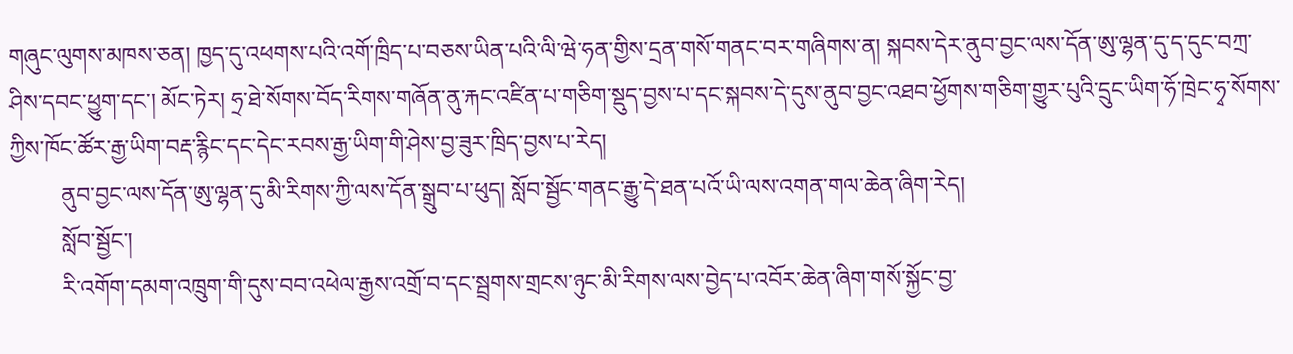གཞུང་ལུགས་མཁས་ཅན། ཁྱད་དུ་འཕགས་པའི་འགོ་ཁྲིད་པ་བཅས་ཡིན་པའི་ལི་ཝེ་ཧན་གྱིས་དྲན་གསོ་གནང་བར་གཞིགས་ན། སྐབས་དེར་ནུབ་བྱང་ལས་དོན་ཨུ་ལྷན་དུ་ད་དུང་བཀྲ་ཤིས་དབང་ཕྱུག་དང་། མོང་ཏེར། ཧྲ་ཐེ་སོགས་བོད་རིགས་གཞོན་ནུ་རྐང་འཛིན་པ་གཅིག་སྡུད་བྱས་པ་དང་སྐབས་དེ་དུས་ནུབ་བྱང་འཐབ་ཕྱོགས་གཅིག་གྱུར་པུའི་དྲུང་ཡིག་ཧོ་ཁྲེང་ཧྭ་སོགས་ཀྱིས་ཁོང་ཚོར་རྒྱ་ཡིག་བརྡ་རྙིང་དང་དེང་རབས་རྒྱ་ཡིག་གི་ཤེས་བྱ་ཟུར་ཁྲིད་བྱས་པ་རེད།
         ནུབ་བྱང་ལས་དོན་ཨུ་ལྷན་དུ་མི་རིགས་ཀྱི་ལས་དོན་སྒྲུབ་པ་ཕུད། སློབ་སྦྱོང་གནང་རྒྱུ་དེ་ཐན་པའོ་ཡི་ལས་འགན་གལ་ཆེན་ཞིག་རེད།
         སློབ་སྦྱོང་།
         རི་འགོག་དམག་འཁྲུག་གི་དུས་བབ་འཕེལ་རྒྱས་འགྲོ་བ་དང་སྦྲགས་གྲངས་ཉུང་མི་རིགས་ལས་བྱེད་པ་འབོར་ཆེན་ཞིག་གསོ་སྐྱོང་བྱ་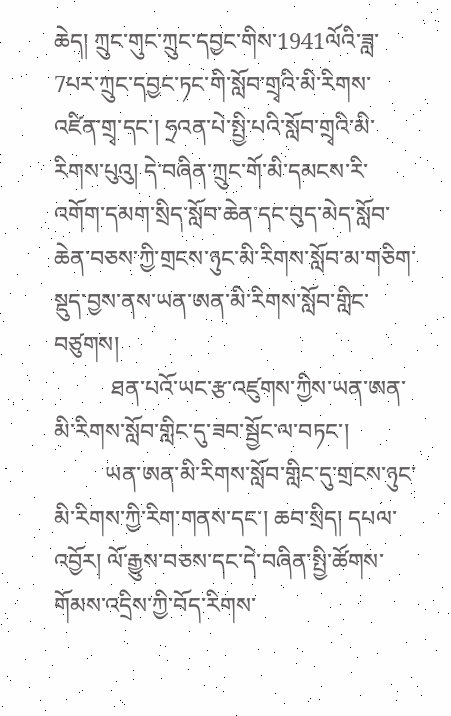ཆེད། ཀྲུང་གུང་ཀྲུང་དབྱང་གིས་1941ལོའི་ཟླ་7པར་ཀྲུང་དབྱང་ཏང་གི་སློབ་གྲྭའི་མི་རིགས་འཛིན་གྲྭ་དང་། ཧྲའན་པེ་སྤྱི་པའི་སློབ་གྲྭའི་མི་རིགས་པུའུ། དེ་བཞིན་ཀྲུང་གོ་མི་དམངས་རི་འགོག་དམག་སྲིད་སློབ་ཆེན་དང་བུད་མེད་སློབ་ཆེན་བཅས་ཀྱི་གྲངས་ཉུང་མི་རིགས་སློབ་མ་གཅིག་སྡུད་བྱས་ནས་ཡན་ཨན་མི་རིགས་སློབ་གླིང་བཙུགས།
          ཐན་པའོ་ཡང་རྩ་འཛུགས་ཀྱིས་ཡན་ཨན་མི་རིགས་སློབ་གླིང་དུ་ཟབ་སྦྱོང་ལ་བཏང་།
         ཡན་ཨན་མི་རིགས་སློབ་གླིང་དུ་གྲངས་ཉུང་མི་རིགས་ཀྱི་རིག་གནས་དང་། ཆབ་སྲིད། དཔལ་འབྱོར། ལོ་རྒྱུས་བཅས་དང་དེ་བཞིན་སྤྱི་ཚོགས་གོམས་འདྲིས་ཀྱི་བོད་རིགས་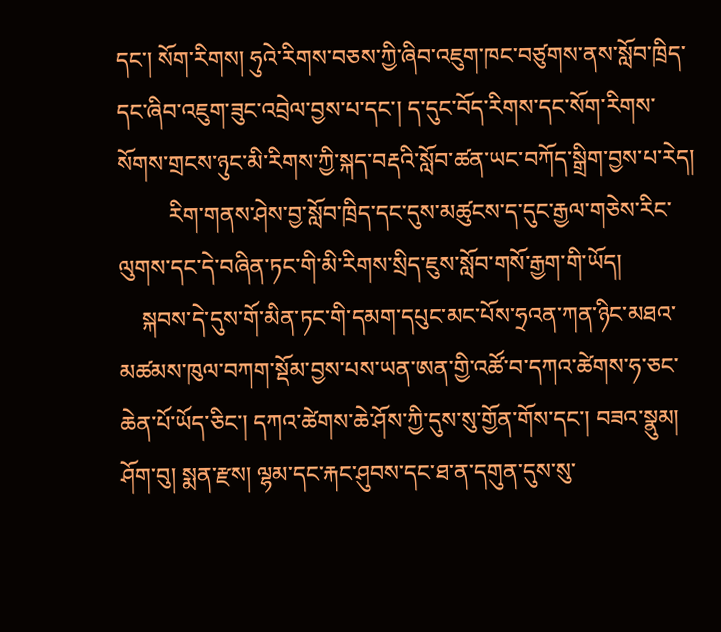དང་། སོག་རིགས། ཧུའེ་རིགས་བཅས་ཀྱི་ཞིབ་འཇུག་ཁང་བཙུགས་ནས་སློབ་ཁྲིད་དང་ཞིབ་འཇུག་ཟུང་འབྲེལ་བྱས་པ་དང་། ད་དུང་བོད་རིགས་དང་སོག་རིགས་སོགས་གྲངས་ཉུང་མི་རིགས་ཀྱི་སྐད་བརྡའི་སློབ་ཚན་ཡང་བཀོད་སྒྲིག་བྱས་པ་རེད།
         རིག་གནས་ཤེས་བྱ་སློབ་ཁྲིད་དང་དུས་མཚུངས་ད་དུང་རྒྱལ་གཅེས་རིང་ལུགས་དང་དེ་བཞིན་ཏང་གི་མི་རིགས་སྲིད་ཇུས་སློབ་གསོ་རྒྱག་གི་ཡོད།
    སྐབས་དེ་དུས་གོ་མིན་ཏང་གི་དམག་དཔུང་མང་པོས་ཧྲའན་ཀན་ཉིང་མཐའ་མཚམས་ཁུལ་བཀག་སྡོམ་བྱས་པས་ཡན་ཨན་གྱི་འཚོ་བ་དཀའ་ཚེགས་ཧ་ཅང་ཆེན་པོ་ཡོད་ཅིང་། དཀའ་ཚེགས་ཆེ་ཤོས་ཀྱི་དུས་སུ་གྱོན་གོས་དང་། བཟའ་སྣུམ། ཤོག་བུ། སྨན་རྫས། ལྷམ་དང་རྐང་ཤུབས་དང་ཐ་ན་དགུན་དུས་སུ་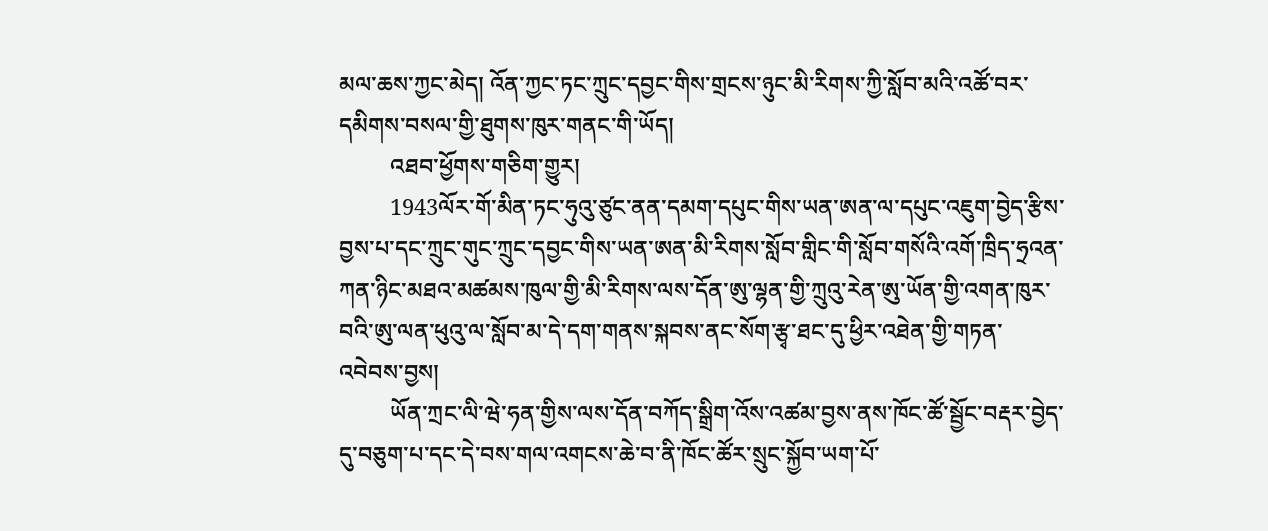མལ་ཆས་ཀྱང་མེད། འོན་ཀྱང་ཏང་ཀྲུང་དབྱང་གིས་གྲངས་ཉུང་མི་རིགས་ཀྱི་སློབ་མའི་འཚོ་བར་དམིགས་བསལ་གྱི་ཐུགས་ཁུར་གནང་གི་ཡོད།
         འཐབ་ཕྱོགས་གཅིག་གྱུར།
         1943ལོར་གོ་མིན་ཏང་ཧུའུ་ཙུང་ནན་དམག་དཔུང་གིས་ཡན་ཨན་ལ་དཔུང་འཇུག་བྱེད་རྩིས་བྱས་པ་དང་ཀྲུང་གུང་ཀྲུང་དབྱང་གིས་ཡན་ཨན་མི་རིགས་སློབ་གླིང་གི་སློབ་གསོའི་འགོ་ཁྲིད་ཧྲའན་ཀན་ཉིང་མཐའ་མཚམས་ཁུལ་གྱི་མི་རིགས་ལས་དོན་ཨུ་ལྷན་གྱི་ཀྲུའུ་རེན་ཨུ་ཡོན་གྱི་འགན་ཁུར་བའི་ཨུ་ལན་ཕུའུ་ལ་སློབ་མ་དེ་དག་གནས་སྐབས་ནང་སོག་རྩྭ་ཐང་དུ་ཕྱིར་འཐེན་གྱི་གཏན་འབེབས་བྱས།
         ཡོན་ཀྲང་ལི་ཝེ་ཧན་གྱིས་ལས་དོན་བཀོད་སྒྲིག་འོས་འཚམ་བྱས་ནས་ཁོང་ཚོ་སྦྱོང་བརྡར་བྱེད་དུ་བཅུག་པ་དང་དེ་བས་གལ་འགངས་ཆེ་བ་ནི་ཁོང་ཚོར་སྲུང་སྐྱོབ་ཡག་པོ་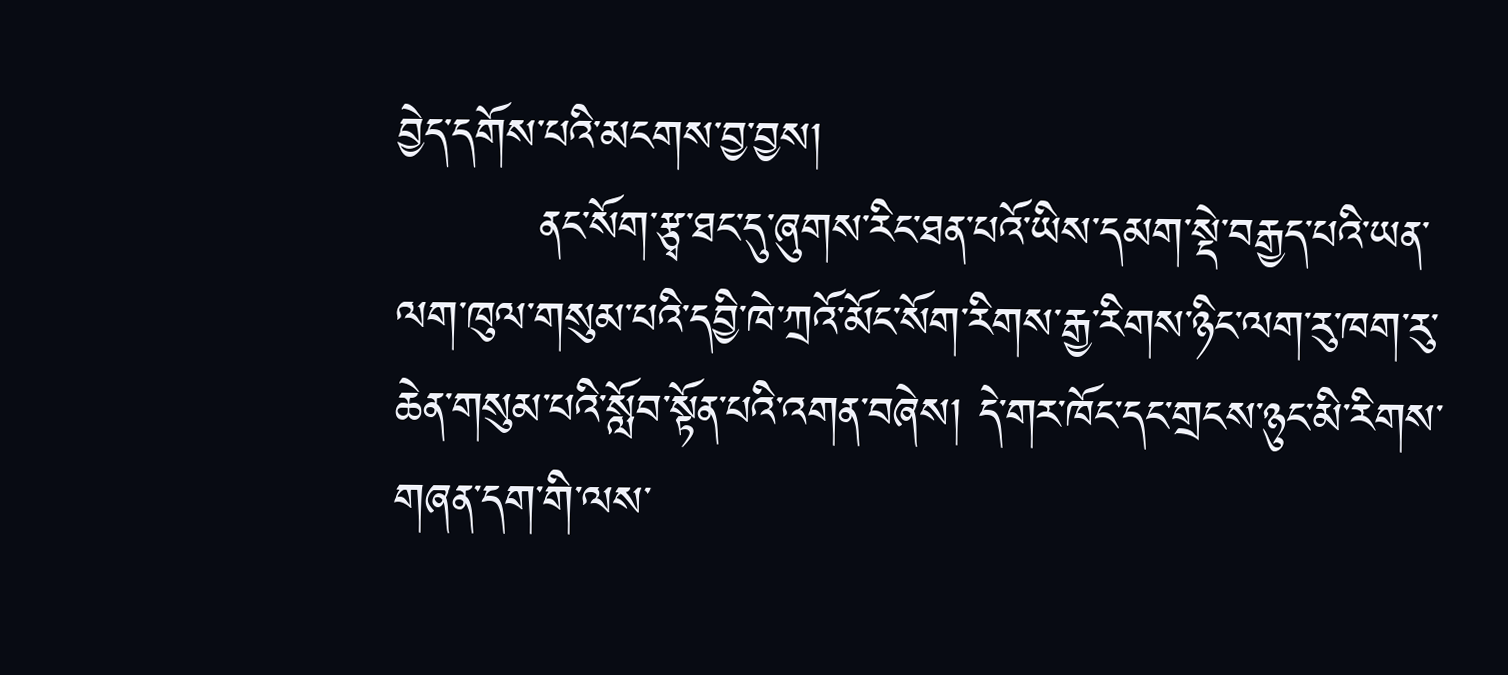བྱེད་དགོས་པའི་མངགས་བྱ་བྱས།
         ནང་སོག་རྩྭ་ཐང་དུ་ཞུགས་རིང་ཐན་པའོ་ཡིས་དམག་སྡེ་བརྒྱད་པའི་ཡན་ལག་ཁུལ་གསུམ་པའི་དབྱི་ཁེ་ཀྲའོ་མོང་སོག་རིགས་རྒྱ་རིགས་ཉིང་ལག་རུ་ཁག་རུ་ཆེན་གསུམ་པའི་སློབ་སྟོན་པའི་འགན་བཞེས། དེ་གར་ཁོང་དང་གྲངས་ཉུང་མི་རིགས་གཞན་དག་གི་ལས་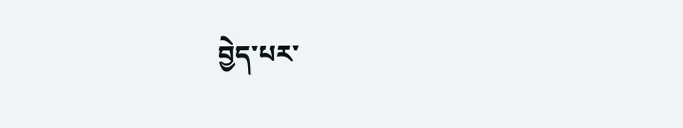བྱེད་པར་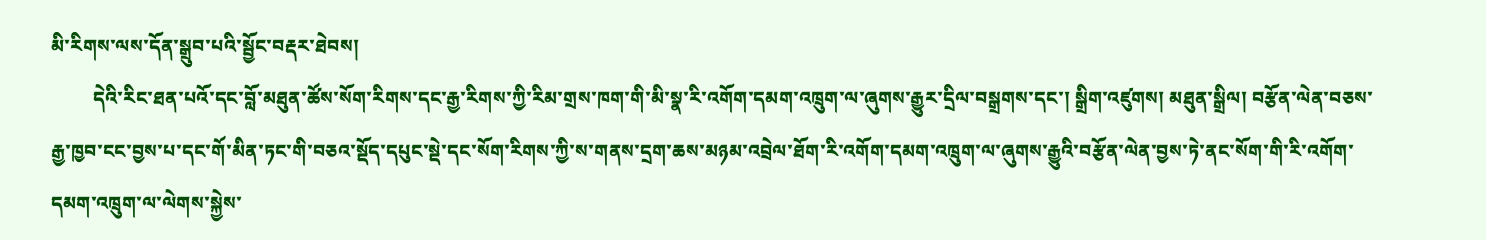མི་རིགས་ལས་དོན་སྒྲུབ་པའི་སྦྱོང་བརྡར་ཐེབས།
         དེའི་རིང་ཐན་པའོ་དང་བློ་མཐུན་ཚོས་སོག་རིགས་དང་རྒྱ་རིགས་ཀྱི་རིམ་གྲས་ཁག་གི་མི་སྣ་རི་འགོག་དམག་འཁྲུག་ལ་ཞུགས་རྒྱུར་དྲིལ་བསྒྲགས་དང་། སྒྲིག་འཛུགས། མཐུན་སྒྲིལ། བརྩོན་ལེན་བཅས་རྒྱ་ཁྱབ་ངང་བྱས་པ་དང་གོ་མིན་ཏང་གི་བཅའ་སྡོད་དཔུང་སྡེ་དང་སོག་རིགས་ཀྱི་ས་གནས་དྲག་ཆས་མཉམ་འབྲེལ་ཐོག་རི་འགོག་དམག་འཁྲུག་ལ་ཞུགས་རྒྱུའི་བརྩོན་ལེན་བྱས་ཏེ་ནང་སོག་གི་རི་འགོག་དམག་འཁྲུག་ལ་ལེགས་སྐྱེས་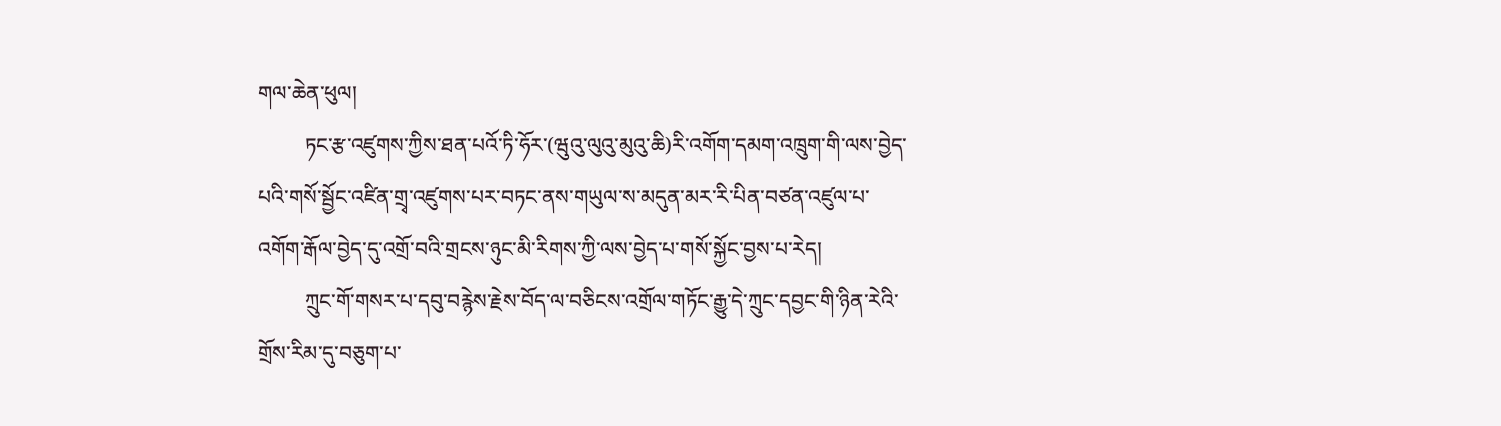གལ་ཆེན་ཕུལ།
         ཏང་རྩ་འཛུགས་ཀྱིས་ཐན་པའོ་ཏི་ཧོར་(ཝུའུ་ལུའུ་མུའུ་ཆི)རི་འགོག་དམག་འཁྲུག་གི་ལས་བྱེད་པའི་གསོ་སྦྱོང་འཛིན་གྲྭ་འཛུགས་པར་བཏང་ནས་གཡུལ་ས་མདུན་མར་རི་པིན་བཙན་འཛུལ་པ་འགོག་རྒོལ་བྱེད་དུ་འགྲོ་བའི་གྲངས་ཉུང་མི་རིགས་ཀྱི་ལས་བྱེད་པ་གསོ་སྐྱོང་བྱས་པ་རེད།
         ཀྲུང་གོ་གསར་པ་དབུ་བརྙེས་རྗེས་བོད་ལ་བཅིངས་འགྲོལ་གཏོང་རྒྱུ་དེ་ཀྲུང་དབྱང་གི་ཉིན་རེའི་གྲོས་རིམ་དུ་བཅུག་པ་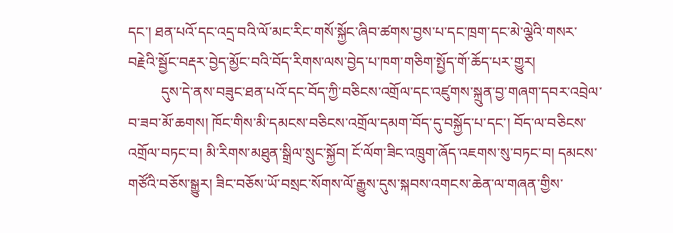དང་། ཐན་པའོ་དང་འདྲ་བའི་ལོ་མང་རིང་གསོ་སྐྱོང་ཞིབ་ཚགས་བྱས་པ་དང་ཁྲག་དང་མེ་ལྕེའི་གསར་བརྗེའི་སྦྱོང་བརྡར་བྱེད་མྱོང་བའི་བོད་རིགས་ལས་བྱེད་པ་ཁག་གཅིག་སྤྱོད་གོ་ཆོད་པར་གྱུར།
         དུས་དེ་ནས་བཟུང་ཐན་པའོ་དང་བོད་ཀྱི་བཅིངས་འགྲོལ་དང་འཛུགས་སྐྲུན་བྱ་གཞག་དབར་འབྲེལ་བ་ཟབ་མོ་ཆགས། ཁོང་གིས་མི་དམངས་བཅིངས་འགྲོལ་དམག་བོད་དུ་བསྐྱོད་པ་དང་། བོད་ལ་བཅིངས་འགྲོལ་བཏང་བ། མི་རིགས་མཐུན་སྒྲིལ་སྲུང་སྐྱོབ། ངོ་ལོག་ཟིང་འཁྲུག་ཞོད་འཇགས་སུ་བཏང་བ། དམངས་གཙོའི་བཅོས་སྒྱུར། ཟིང་བཅོས་ཡོ་བསྲང་སོགས་ལོ་རྒྱུས་དུས་སྐབས་འགངས་ཆེན་ལ་གཞན་གྱིས་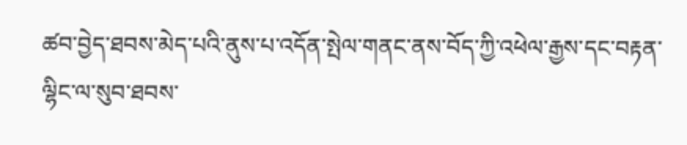ཚབ་བྱེད་ཐབས་མེད་པའི་ནུས་པ་འདོན་སྤེལ་གནང་ནས་བོད་ཀྱི་འཕེལ་རྒྱས་དང་བརྟན་ལྷིང་ལ་སུབ་ཐབས་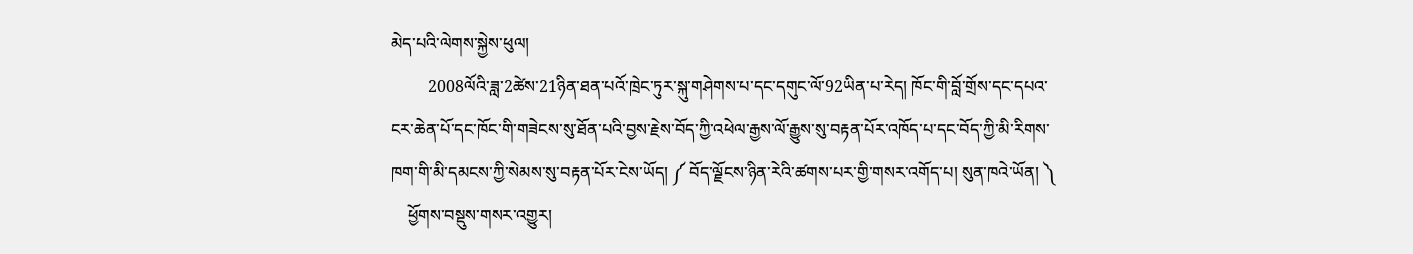མེད་པའི་ལེགས་སྐྱེས་ཕུལ།
         2008ལོའི་ཟླ་2ཚེས་21ཉིན་ཐན་པའོ་ཁྲེང་ཏུར་སྐུ་གཤེགས་པ་དང་དགུང་ལོ་92ཡིན་པ་རེད། ཁོང་གི་བློ་གྲོས་དང་དཔའ་ངར་ཆེན་པོ་དང་ཁོང་གི་གཟེངས་སུ་ཐོན་པའི་བྱས་རྗེས་བོད་ཀྱི་འཕེལ་རྒྱས་ལོ་རྒྱུས་སུ་བརྟན་པོར་འཁོད་པ་དང་བོད་ཀྱི་མི་རིགས་ཁག་གི་མི་དམངས་ཀྱི་སེམས་སུ་བརྟན་པོར་ངེས་ཡོད། ༼ བོད་ལྗོངས་ཉིན་རེའི་ཚགས་པར་གྱི་གསར་འགོད་པ། སུན་ཁའེ་ཡོན། ༽
    ཕྱོགས་བསྡུས་གསར་འགྱུར།